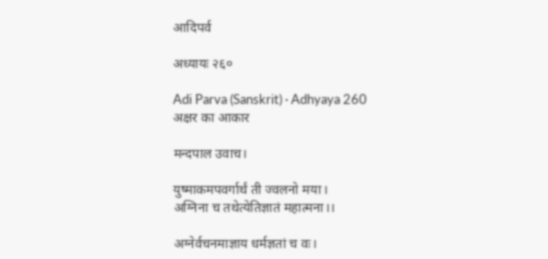आदिपर्व

अध्यायः २६०

Adi Parva (Sanskrit) · Adhyaya 260
अक्षर का आकार

मन्दपाल उवाच।

युष्माकमपवर्गार्थं ती ज्वलनो मया।
अग्निना च तथेत्येतिज्ञातं महात्मना।।

अग्नेर्वचनमाज्ञाय धर्मज्ञतां च वः।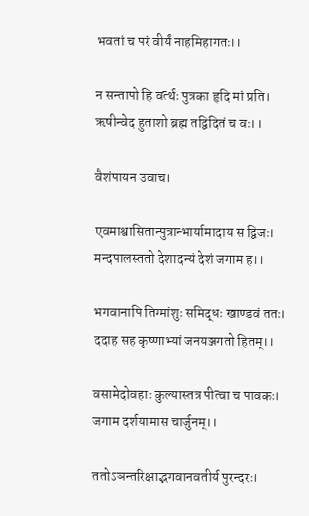भवतां च परं वीर्यं नाहमिहागतः।।

न सन्तापो हि वर्त्थः पुत्रका हृदि मां प्रति।
ऋषीन्वेद हुताशो ब्रह्म तद्विदितं च वः।।

वैशंपायन उवाच।

एवमाश्वासितान्पुत्रान्भार्यामादाय स द्विजः।
मन्दपालस्ततो देशादन्यं देशं जगाम ह।।

भगवानापि तिग्मांशुः समिद्धः खाण्डवं ततः।
ददाह सह कृष्णाभ्यां जनयञ्जगतो हितम्।।

वसामेदोवहाः कुल्यास्तत्र पीत्वा च पावकः।
जगाम दर्शयामास चार्जुनम्।।

ततोऽञन्तरिक्षाद्भगवानवतीर्य पुरन्दरः।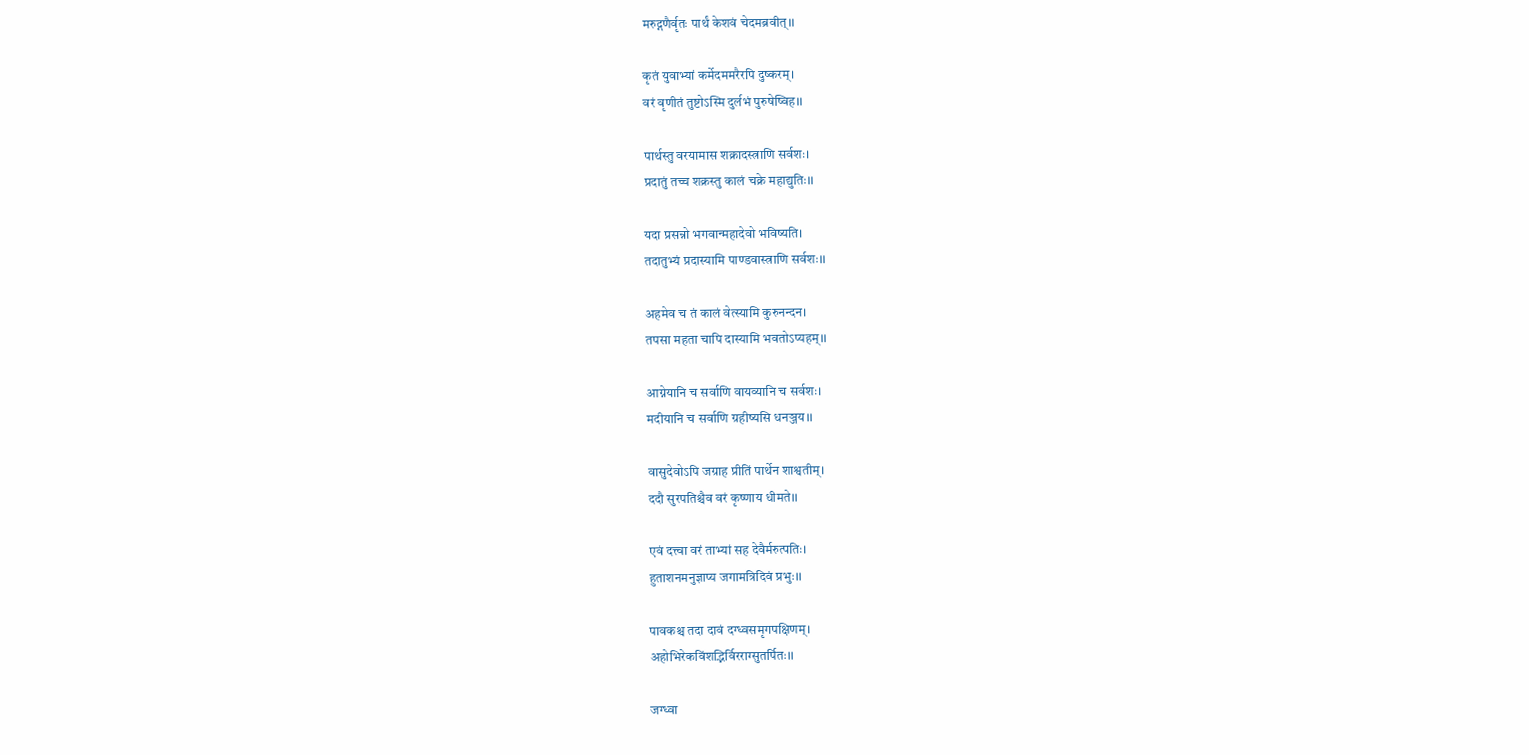मरुद्गणैर्वृतः पार्थं केशवं चेदमब्रवीत्।।

कृतं युवाभ्यां कर्मेदममरैरपि दुष्करम्।
वरं वृणीतं तुष्टोऽस्मि दुर्लभं पुरुषेष्विह।।

पार्थस्तु वरयामास शक्रादस्त्राणि सर्वशः।
प्रदातुं तच्च शक्रस्तु कालं चक्रे महाद्युतिः।।

यदा प्रसन्नो भगवान्महादेवो भविष्यति।
तदातुभ्यं प्रदास्यामि पाण्डवास्त्राणि सर्वशः।।

अहमेव च तं कालं वेत्स्यामि कुरुनन्दन।
तपसा महता चापि दास्यामि भवतोऽप्यहम्।।

आग्नेयानि च सर्वाणि वायव्यानि च सर्वशः।
मदीयानि च सर्वाणि ग्रहीष्यसि धनञ्जय।।

वासुदेवोऽपि जग्राह प्रीतिं पार्थेन शाश्वतीम्।
ददौ सुरपतिश्चैव वरं कृष्णाय धीमते।।

एवं दत्त्वा वरं ताभ्यां सह देवैर्मरुत्पतिः।
हुताशनमनुज्ञाप्य जगामत्रिदिवं प्रभुः।।

पावकश्च तदा दावं दग्ध्वसमृगपक्षिणम्।
अहोभिरेकविंशद्भिर्विरराग्सुतर्पितः।।

जग्ध्वा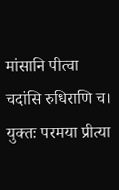मांसानि पीत्वा चदांसि रुधिराणि च।
युक्तः परमया प्रीत्या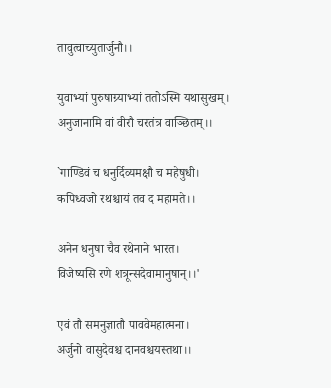तावुत्वाच्युतार्जुनौ।।

युवाभ्यां पुरुषाग्र्याभ्यां ततोऽस्मि यथासुखम्।
अनुजानामि वां वीरौ चरतंत्र वाञ्छितम्।।

`गाण्डिवं च धनुर्दिव्यमक्षौ च महेषुधी।
कपिध्वजो रथश्चायं तव द महामते।।

अनेन धनुषा चैव रथेनाने भारत।
विजेष्यसि रणे शत्रून्सदेवामानुषान्।।'

एवं तौ समनुज्ञातौ पाववेमहात्मना।
अर्जुनो वासुदेवश्च दानवश्चयस्तथा।।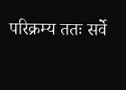परिक्रम्य ततः सर्वे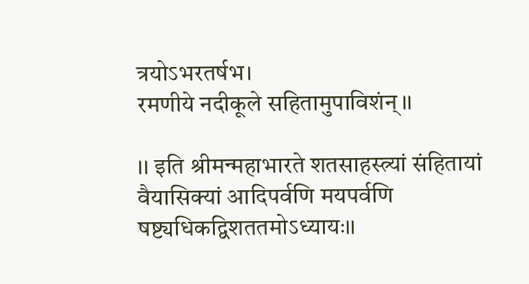त्रयोऽभरतर्षभ।
रमणीये नदीकूले सहितामुपाविशंन्।।

।। इति श्रीमन्महाभारते शतसाहस्त्र्यां संहितायां
वैयासिक्यां आदिपर्वणि मयपर्वणि
षष्ट्यधिकद्विशततमोऽध्यायः।।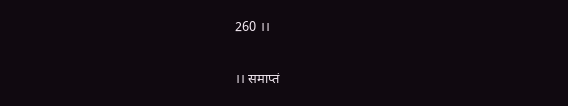260 ।।

।। समाप्तं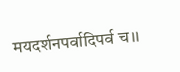मयदर्शनपर्वादिपर्व च।।